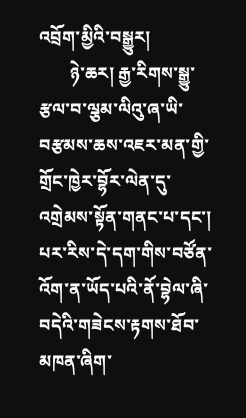འབྲོག་མྱིའི་བསྒྱུར།
       ཉེ་ཆར། རྒྱ་རིགས་སྒྱུ་རྩལ་བ་ལྕམ་ལིའུ་ཞ་ཡི་བརྩམས་ཆས་འཇར་མན་གྱི་གྲོང་ཁྱེར་བྷོར་ལེན་དུ་འགྲེམས་སྟོན་གནང་པ་དང་།  པར་རིས་དེ་དག་གིས་བཙོན་འོག་ན་ཡོད་པའི་ནོ་བྷེལ་ཞི་བདེའི་གཟེངས་རྟགས་ཐོབ་མཁན་ཞིག་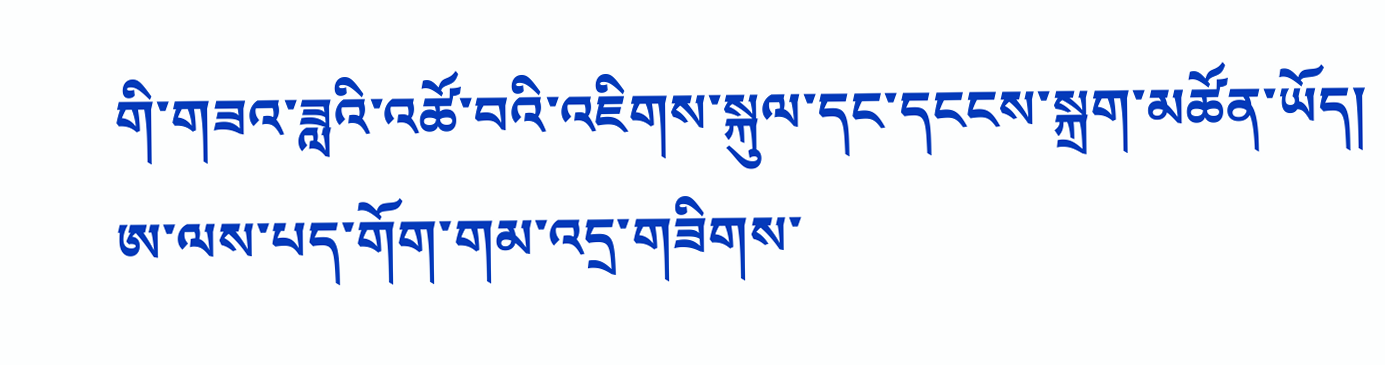གི་གཟའ་ཟླའི་འཚོ་བའི་འཇིགས་སྐུལ་དང་དངངས་སྐྲག་མཚོན་ཡོད།
ཨ་ལས་པད་གོག་གམ་འདྲ་གཟིགས་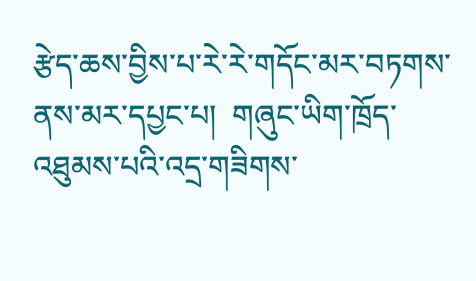རྩེད་ཆས་བྱིས་པ་རེ་རེ་གདོང་མར་བཏགས་ནས་མར་དཔྱང་པ།  གཞུང་ཡིག་ཁྲོད་འཐུམས་པའི་འདྲ་གཟིགས་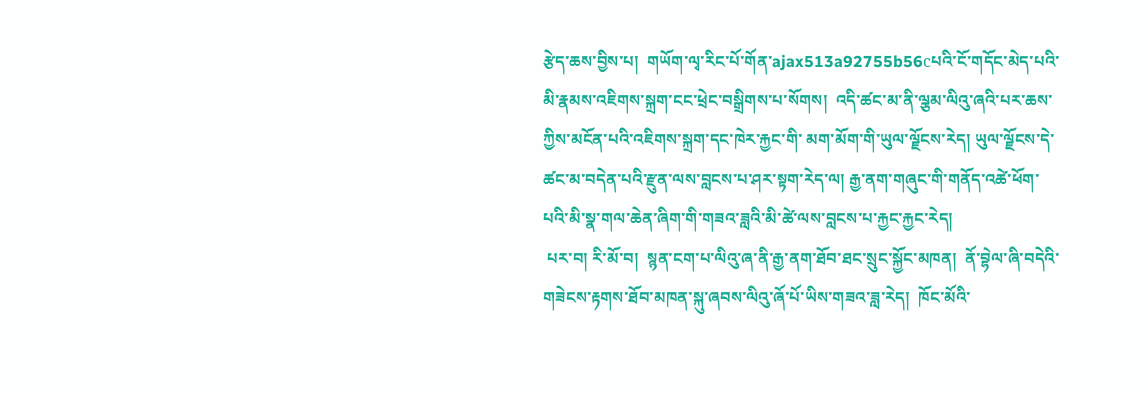རྩེད་ཆས་བྱིས་པ།  གཡོག་ལྭ་རིང་པོ་གོན་ajax513a92755b56cཔའི་ངོ་གདོང་མེད་པའི་མི་རྣམས་འཇིགས་སྐྲག་ངང་ཕྲེང་བསྒྲིགས་པ་སོགས།  འདི་ཚང་མ་ནི་ལྕམ་ལིའུ་ཞའི་པར་ཆས་ཀྱིས་མངོན་པའི་འཇིགས་སྐྲག་དང་ཁེར་རྐྱང་གི་ མག་མོག་གི་ཡུལ་ལྗོངས་རེད། ཡུལ་ལྗོངས་དེ་ཚང་མ་བདེན་པའི་རྫུན་ལས་བླངས་པ་ཤར་སྟག་རེད་ལ། རྒྱ་ནག་གཞུང་གི་གནོད་འཚེ་ཕོག་པའི་མི་སྣ་གལ་ཆེན་ཞིག་གི་གཟའ་ཟླའི་མི་ཚེ་ལས་བླངས་པ་རྐྱང་རྐྱང་རེད།
 པར་བ། རི་མོ་བ།  སྙན་ངག་པ་ལིའུ་ཞ་ནི་རྒྱ་ནག་ཐོབ་ཐང་སྲུང་སྐྱོང་མཁན།  ནོ་བྷེལ་ཞི་བདེའི་གཟེངས་རྟགས་ཐོབ་མཁན་སྐུ་ཞབས་ལིའུ་ཞོ་པོ་ཡིས་གཟའ་ཟླ་རེད།  ཁོང་མོའི་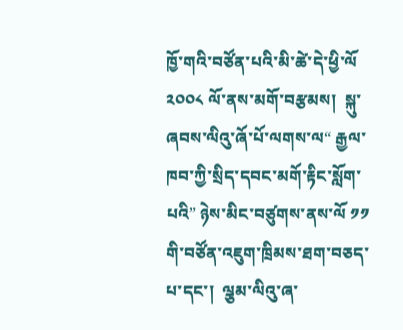ཁྱོ་གའི་བཙོན་པའི་མི་ཚེ་དེ་ཕྱི་ལོ ༢༠༠༨ ལོ་ནས་མགོ་བརྩམས།  སྐུ་ཞབས་ལིའུ་ཞོ་པོ་ལགས་ལ“ རྒྱལ་ཁབ་ཀྱི་སྲིད་དབང་མགོ་རྟིང་སློག་པའི” ཉེས་མིང་བཙུགས་ནས་ལོ ༡༡ གི་བཙོན་འཇུག་ཁྲིམས་ཐག་བཅད་པ་དང་།  ལྕམ་ལིའུ་ཞ་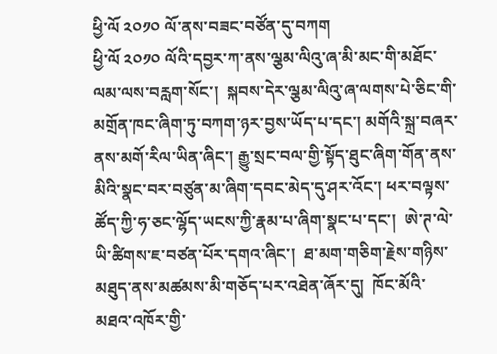ཕྱི་ལོ ༢༠༡༠ ལོ་ནས་བཟང་བཙོན་དུ་བཀག
ཕྱི་ལོ ༢༠༡༠ ལོའི་དབྱར་ཀ་ནས་ལྕམ་ལིའུ་ཞ་མི་མང་གི་མཐོང་ལམ་ལས་བརླག་སོང་།  སྐབས་དེར་ལྕམ་ལིའུ་ཞ་ལགས་པེ་ཅིང་གི་མགྲོན་ཁང་ཞིག་ཏུ་བཀག་ཉར་བྱས་ཡོད་པ་དང་། མགོའི་སྐྲ་བཞར་ནས་མགོ་རིལ་ཡིན་ཞིང་། རྒྱུ་སྲང་བལ་གྱི་སྟོད་ཐུང་ཞིག་གོན་ནས་མིའི་སྣང་བར་བཙུན་མ་ཞིག་དབང་མེད་དུ་ཤར་འོང་། ཕར་བལྟས་ཚོད་ཀྱི་ཧ་ཅང་ལྷོད་ཡངས་ཀྱི་རྣམ་པ་ཞིག་སྣང་པ་དང་།  ཨེ་ཊ་ལེ་ཡི་ཚིགས་ཇ་བཙན་པོར་དགའ་ཞིང་།  ཐ་མག་གཅིག་རྗེས་གཉིས་མཐུད་ནས་མཚམས་མི་གཅོད་པར་འཐེན་ཞོར་དུ།  ཁོང་མོའི་མཐའ་འཁོར་གྱི་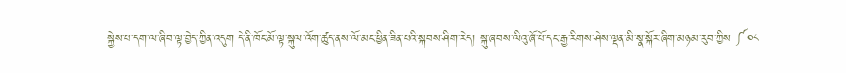སྐྱེས་པ་དག་ལ་ཞིབ་ལྟ་བྱེད་ཀྱིན་འདུག དེ་ནི་ཁོང་མོ་ལྟ་སྐུལ་འོག་ཚུད་ནས་ལོ་མང་ཕྱིན་ཟིན་པའི་སྐབས་ཤིག་རེད། སྐུ་ཞབས་ལིའུ་ཞོ་པོ་དང་རྒྱ་རིགས་ཤེས་ལྡན་མི་སྣ་སྐོར་ཞིག་མཉམ་རུབ་ཀྱིས ༼༠༨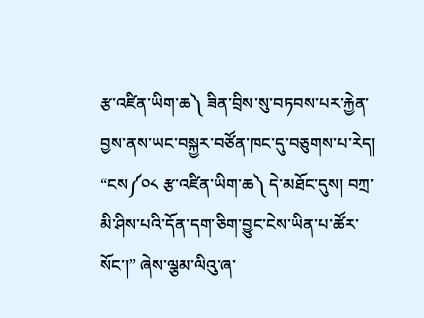རྩ་འཛིན་ཡིག་ཆ༽ ཟིན་བྲིས་སུ་བཏབས་པར་རྐྱེན་བྱས་ནས་ཡང་བསྐྱར་བཙོན་ཁང་དུ་བཅུགས་པ་རེད།
“ངས༼༠༨ རྩ་འཛིན་ཡིག་ཆ༽ དེ་མཐོང་དུས། བཀྲ་མི་ཤིས་པའི་དོན་དག་ཅིག་བྱུང་ངེས་ཡིན་པ་ཚོར་སོང་།” ཞེས་ལྕམ་ལིའུ་ཞ་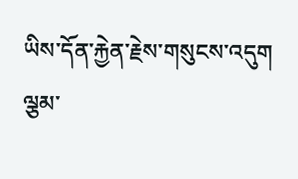ཡིས་དོན་རྐྱེན་རྗེས་གསུངས་འདུག  ལྕམ་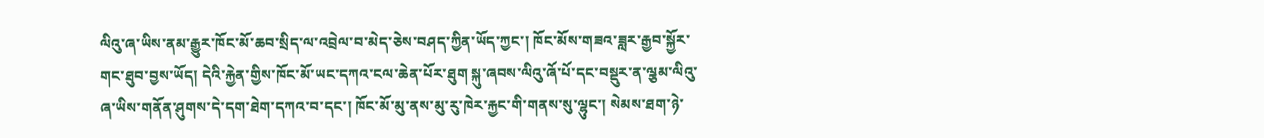ལིའུ་ཞ་ཡིས་ནམ་རྒྱུར་ཁོང་མོ་ཆབ་སྲིད་ལ་འབྲེལ་བ་མེད་ཅེས་བཤད་ཀྱིན་ཡོད་ཀྱང་། ཁོང་མོས་གཟའ་ཟླར་རྒྱབ་སྐྱོར་གང་ཐུབ་བྱས་ཡོད། དེའི་རྐྱེན་གྱིས་ཁོང་མོ་ཡང་དཀའ་ངལ་ཆེན་པོར་ཐུག སྐུ་ཞབས་ལིའུ་ཞོ་པོ་དང་བསྡུར་ན་ལྕམ་ལིའུ་ཞ་ཡིས་གནོན་ཤུགས་དེ་དག་ཐེག་དཀའ་བ་དང་། ཁོང་མོ་མུ་ནས་མུ་རུ་ཁེར་རྐྱང་གི་གནས་སུ་ལྷུང་། སེམས་ཐག་ཉེ་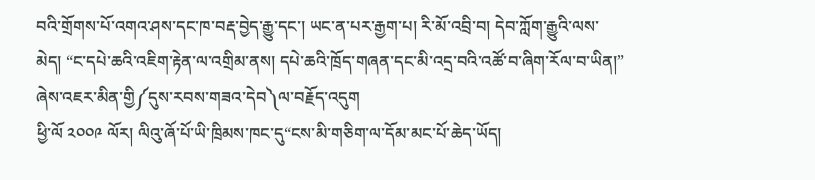བའི་གྲོགས་པོ་འགའ་ཤས་དང་ཁ་བརྡ་བྱེད་རྒྱུ་དང་། ཡང་ན་པར་རྒྱག་པ། རི་མོ་འབྲི་བ། དེབ་ཀློག་རྒྱུའི་ལས་མེད། “ང་དཔེ་ཆའི་འཇིག་རྟེན་ལ་འགྲིམ་ནས། དཔེ་ཆའི་ཁྲོད་གཞན་དང་མི་འདྲ་བའི་འཚོ་བ་ཞིག་རོལ་བ་ཡིན།” ཞེས་འཇར་མིན་གྱི༼དུས་རབས་གཟའ་དེབ༽ལ་བརྗོད་འདུག
ཕྱི་ལོ ༢༠༠༩ ལོར། ལིའུ་ཞོ་པོ་ཡི་ཁྲིམས་ཁང་དུ“ངས་མི་གཅིག་ལ་དོམ་མང་པོ་ཆེད་ཡོད།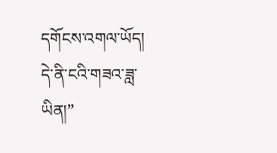དགོངས་འགལ་ཡོད། དེ་ནི་ངའི་གཟའ་ཟླ་ཡིན།”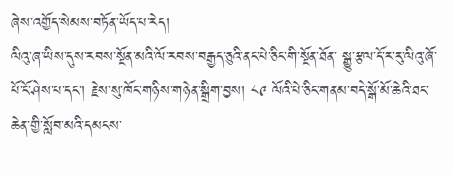ཞེས་འགྱོད་སེམས་བཏོན་ཡོད་པ་རེད།
ལིའུ་ཞ་ཡིས་དུས་རབས་སྔོན་མའི་ལོ་རབས་བརྒྱད་ཅུའི་ནང་པེ་ཅིང་གི་སྔོན་ཐོན་ སྒྱུ་རྩལ་དོ་ར་རུ་ལིའུ་ཞོ་པོ་ངོ་ཤེས་པ་དང་། རྗེས་སུ་ཁོང་གཉིས་གཉེན་སྒྲིག་བྱས། ༨༩ ལོའི་པེ་ཅིང་གནམ་བདེ་སྒོ་མོ་ཆེའི་ཐང་ཆེན་གྱི་སློབ་མའི་དམངས་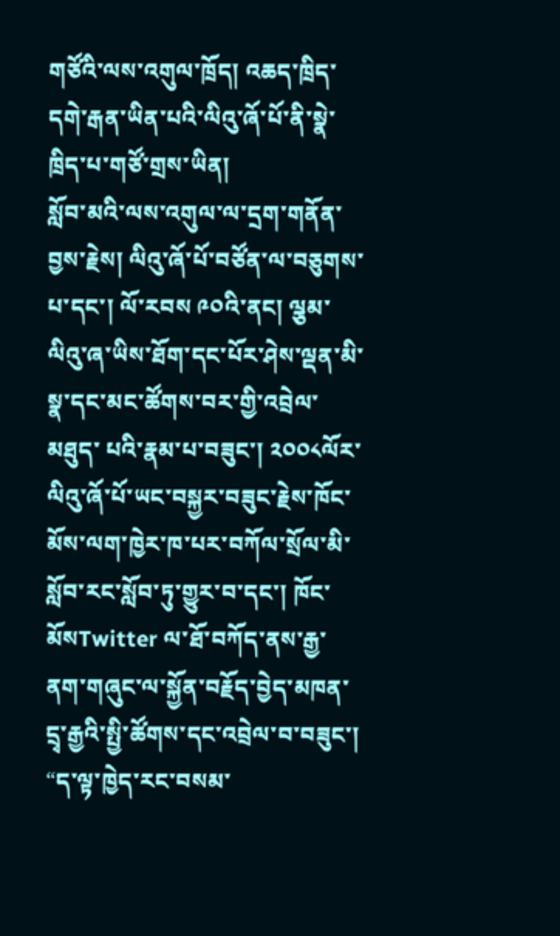གཙོའི་ལས་འགུལ་ཁྲོད། འཆད་ཁྲིད་དགེ་རྒན་ཡིན་པའི་ལིའུ་ཞོ་པོ་ནི་སྣེ་ཁྲིད་པ་གཙོ་གྲས་ཡིན།
སློབ་མའི་ལས་འགུལ་ལ་དྲག་གནོན་བྱས་རྗེས། ལིའུ་ཞོ་པོ་བཙོན་ལ་བཅུགས་པ་དང་། ལོ་རབས ༩༠འི་ནང། ལྕམ་ལིའུ་ཞ་ཡིས་ཐོག་དང་པོར་ཤེས་ལྡན་མི་སྣ་དང་མང་ཚོགས་བར་གྱི་འབྲེལ་མཐུད་ པའི་རྣམ་པ་བཟུང་། ༢༠༠༨ལོར་ལིའུ་ཞོ་པོ་ཡང་བསྐྱར་བཟུང་རྗེས་ཁོང་མོས་ལག་ཁྱེར་ཁ་པར་བཀོལ་སྲོལ་མི་ སློབ་རང་སློབ་ཏུ་གྱུར་བ་དང་། ཁོང་མོསTwitter ལ་ཐོ་བཀོད་ནས་རྒྱ་ནག་གཞུང་ལ་སྐྱོན་བརྗོད་བྱེད་མཁན་དྲྭ་རྒྱའི་སྤྱི་ཚོགས་དང་འབྲེལ་བ་བཟུང་། “ད་ལྟ་ཁྱེད་རང་བསམ་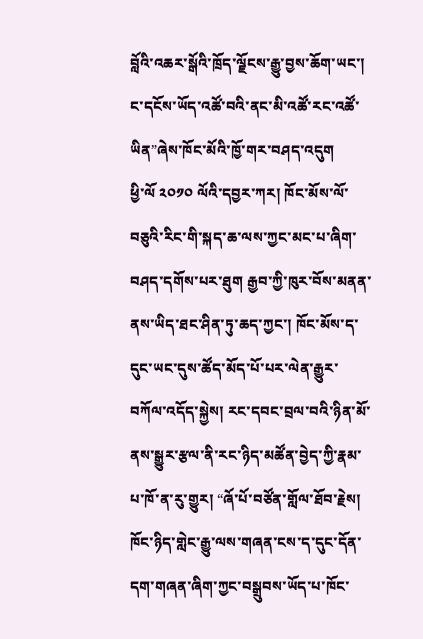བློའི་འཆར་སྒོའི་ཁྲོད་ལྗོངས་རྒྱུ་བྱས་ཆོག་ཡང་། ང་དངོས་ཡོད་འཚོ་བའི་ནང་མི་འཚོ་རང་འཚོ་ཡིན”ཞེས་ཁོང་མོའི་ཁྱོ་གར་བཤད་འདུག
ཕྱི་ལོ ༢༠༡༠ ལོའི་དབྱར་ཀར། ཁོང་མོས་ལོ་བཅུའི་རིང་གི་སྐད་ཆ་ལས་ཀྱང་མང་པ་ཞིག་བཤད་དགོས་པར་ཐུག རྒྱབ་ཀྱི་ཁུར་བོས་མནན་ནས་ཡིད་ཐང་ཤིན་ཏུ་ཆད་ཀྱང་། ཁོང་མོས་ད་དུང་ཡང་དུས་ཚོད་མོད་པོ་པར་ལེན་རྒྱུར་བཀོལ་འདོད་སྐྱེས། རང་དབང་བྲལ་བའི་ཉིན་མོ་ནས་སྒྱུར་རྩལ་ནི་རང་ཉིད་མཚོན་བྱེད་ཀྱི་རྣམ་པ་ཁོ་ན་རུ་གྱུར། “ཞོ་པོ་བཙོན་གློལ་ཐོབ་རྗེས།  ཁོང་ཉིད་གླེང་རྒྱུ་ལས་གཞན་ངས་ད་དུང་དོན་དག་གཞན་ཞིག་ཀྱང་བསྒྲུབས་ཡོད་པ་ཁོང་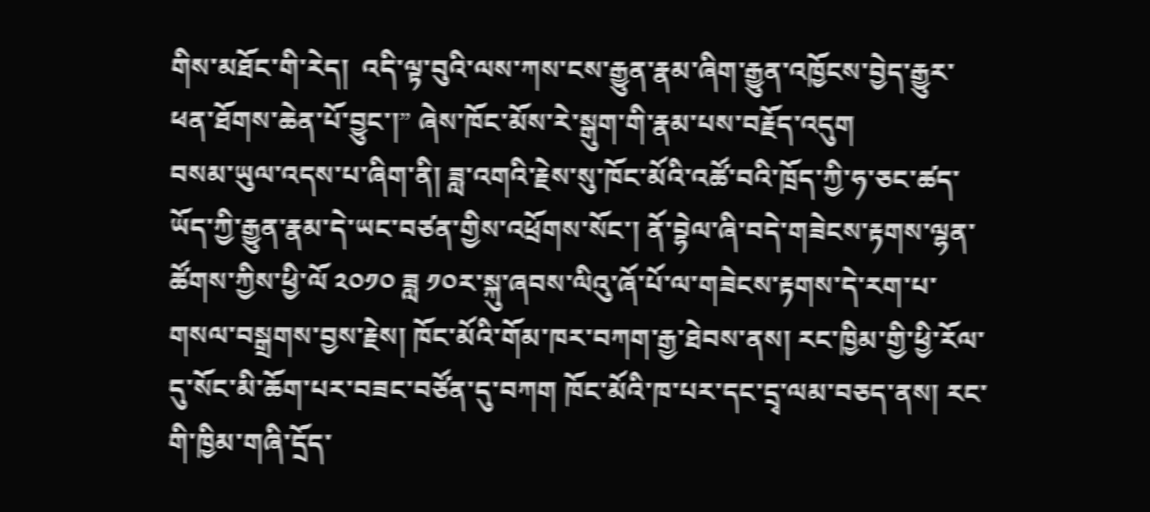གིས་མཐོང་གི་རེད།  འདི་ལྟ་བུའི་ལས་ཀས་ངས་རྒྱུན་རྣམ་ཞིག་རྒྱུན་འཁྱོངས་བྱེད་རྒྱུར་ཕན་ཐོགས་ཆེན་པོ་བྱུང་།” ཞེས་ཁོང་མོས་རེ་སྒུག་གི་རྣམ་པས་བརྗོད་འདུག
བསམ་ཡུལ་འདས་པ་ཞིག་ནི། ཟླ་འགའི་རྗེས་སུ་ཁོང་མོའི་འཚོ་བའི་ཁྲོད་ཀྱི་ཧ་ཅང་ཚད་ཡོད་ཀྱི་རྒྱུན་རྣམ་དེ་ཡང་བཙན་གྱིས་འཕྲོགས་སོང་། ནོ་བྷེལ་ཞི་བདེ་གཟེངས་རྟགས་ལྷན་ཚོགས་ཀྱིས་ཕྱི་ལོ ༢༠༡༠ ཟླ ༡༠ར་སྐུ་ཞབས་ལིའུ་ཞོ་པོ་ལ་གཟེངས་རྟགས་དེ་རག་པ་གསལ་བསྒྲགས་བྱས་རྗེས། ཁོང་མོའི་གོམ་ཁར་བཀག་རྒྱ་ཐེབས་ནས། རང་ཁྱིམ་གྱི་ཕྱི་རོལ་དུ་སོང་མི་ཆོག་པར་བཟང་བཙོན་དུ་བཀག ཁོང་མོའི་ཁ་པར་དང་དྲྭ་ལམ་བཅད་ནས། རང་གི་ཁྱིམ་གཞི་དྲོད་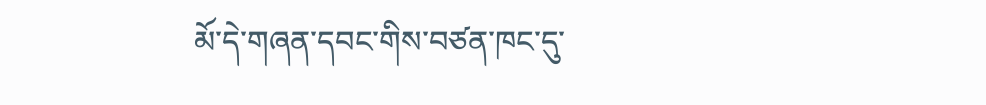མོ་དེ་གཞན་དབང་གིས་བཙན་ཁང་དུ་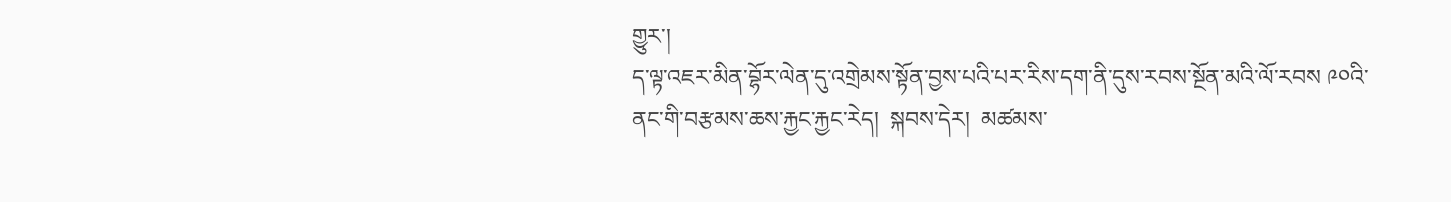གྱུར་།
ད་ལྟ་འཇར་མིན་བྷོར་ལེན་དུ་འགྲེམས་སྟོན་བྱས་པའི་པར་རིས་དག་ནི་དུས་རབས་སྔོན་མའི་ལོ་རབས ༩༠འི་ནང་གི་བརྩམས་ཆས་རྐྱང་རྐྱང་རེད།  སྐབས་དེར།  མཚམས་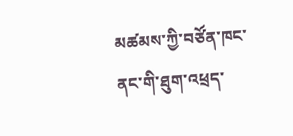མཚམས་ཀྱི་བཙོན་ཁང་ནང་གི་ཐུག་འཕྲད་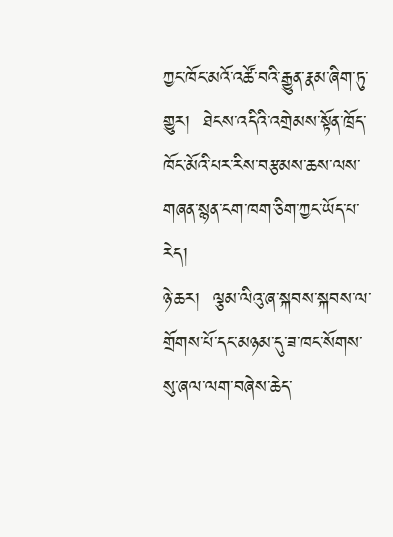ཀྱང་ཁོང་མའོ་འཚོ་བའི་རྒྱུན་རྣམ་ཞིག་ཏུ་གྱུར།  ཐེངས་འདིའི་འགྲེམས་སྟོན་ཁྲོད་ཁོང་མོའི་པར་རིས་བརྩམས་ཆས་ལས་གཞན་སྙན་ངག་ཁག་ཅིག་ཀྱང་ཡོད་པ་རེད།
ཉེ་ཆར།  ལྕམ་ལིའུ་ཞ་སྐབས་སྐབས་ལ་གྲོགས་པོ་དང་མཉམ་དུ་ཟ་ཁང་སོགས་སུ་ཞལ་ལག་བཞེས་ཆེད་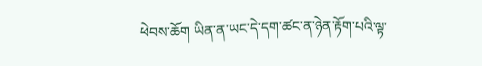ཕེབས་ཆོག ཡིན་ན་ཡང་དེ་དག་ཚང་ན་ཉེན་རྟོག་པའི་ལྟ་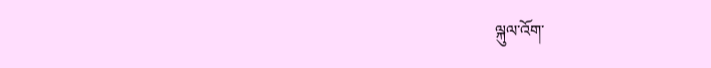ལྐུལ་འོག་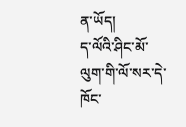ན་ཡོད།
ད་ལོའི་ཤིང་མོ་ལུག་གི་ལོ་སར་དེ་ཁོང་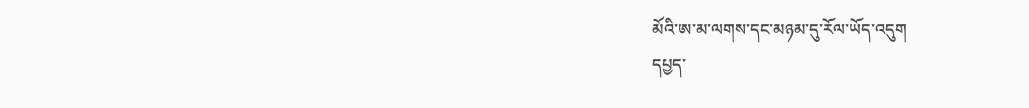མོའི་ཨ་མ་ལགས་དང་མཉམ་དུ་རོལ་ཡོད་འདུག
དཔྱད་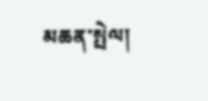མཆན་སྤེལ།